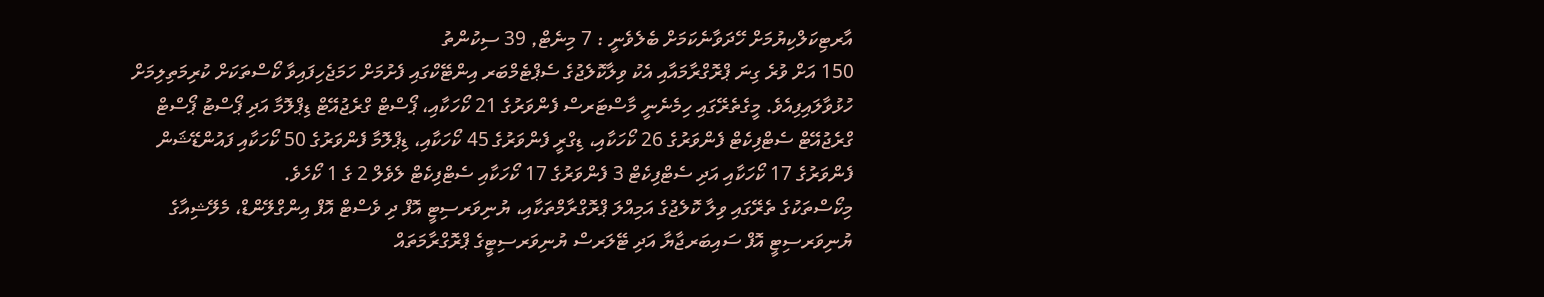އާރޓިކަލްކިޔުމަށް ހޭދަވާނެކަމަށް ބެލެވެނީ : 7 މިނެޓް, 39 ސިކުންތު
150 އަށް ވުރެ ގިނަ ޕްރޮގްރާމައާއި އެކު ވިލާކޮލެޖުގެ ސެޕްޓެމްބަރ އިންޓޭކްގައި ފެށުމަށް ހަމަޖެހިފައިވާ ކޯސްތަކަށް ކުރިމަތިލިމަށް ހުޅުވާލައިފިއެވެ. މީގެތެރޭގައި ހިމެނެނީ މާސްޓަރސް ފެންވަރުގެ 21 ކޯހަކާއި، ޕޯސްޓް ގްރެޖުއޭޓް ޑިޕްލޮމާ އަދި ޕޯސްޓު ޕޯސްޓް ގްރެޖުއޭޓް ސެޓްފިކެޓް ފެންވަރުގެ 26 ކޯހަކާއި، ޑިގްރީ ފެންވަރުގެ 45 ކޯހަކާއި، ޑިޕްލޮމާ ފެންވަރުގެ 50 ކޯހަކާއި ފައުންޑޭޝަން ފެންވަރުގެ 17 ކޯހަކާއި އަދި ސެޓްފިކެޓް 3 ފެންވަރުގެ 17 ކޯހަކާއި ސެޓްފިކެޓް ލެވެލް 2 ގެ 1 ކޯހެވެ.
މިކޯސްތަކުގެ ތެރޭގައި ވިލާ ކޮލެޖުގެ އަމިއްލަ ޕްރޮގްރާމްތަކާއި، ޔުނިވަރސިޓީ އޮފް ދި ވެސްޓް އޮފް އިންގްލޭންޑް، މެލޭޝިއާގެ ޔުނިވަރސިޓީ އޮފް ސައިބަރޖާޔާ އަދި ޓޭލަރސް ޔުނިވަރސިޓީގެ ޕްރޮގްރާމަތައް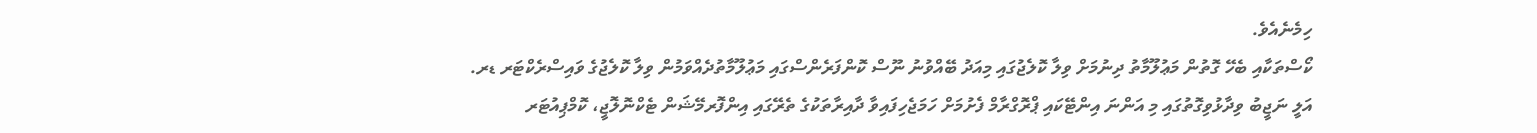ހިމެނެއެވެ.
ކޯސްތަކާއި ބެހޭ ގޮތުން މަޢުލޫމާތު ދިނުމަށް ވިލާ ކޮލެޖުގައި މިއަދު ބޭއްވުނު ނޫސް ކޮންފަރެންސްގައި މަޢުލޫމާތުދެއްވަމުން ވިލާ ކޮލެޖުގެ ވައިސްރެކްޓަރ ޑރ. އަލީ ނަޖީބު ވިދާޅުވިގޮތުގައި މި އަންނަ އިންޓޭކައި ޕްރޮގްރާމް ފެށުމަށް ހަމަޖެހިފައިވާ ދާއިރާތަކުގެ ތެރޭގައި އިންފޮރމޭޝަން ޓެކްނޮލޮޖީ، ކޮމްޕިއުޓަރ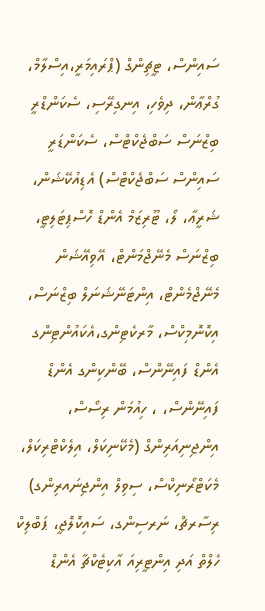ސައިންސް، ޓީޗިންގް (ޕްރައިމަރީ،އިސްލާމް، ގުރްޢާން، ދިވެހި، އިނގިރޭސި، ސެކަންޑްރީ ބިޒްނަސް ސަބްޖެކްޓްސް، ސެކަންޑަރީ ސައިންސް ސަބްޖެކްޓްސް) އެޑިއުކޭޝަން، ޝަރީޢާ، ލޯ، ޓޫރިޒަމް އެންޑް ހޮސްޕިޓަލިޓީ، ބިޒްނަސް މެނޭޖްމަންޓް، އޭވިއޭޝަން މެނޭޖްމެންޓް، އިންޓަނޭޝަނަލް ބިޒްނަސް، އިކޮނޮމިކްސް، މާރކެޓިންގ،އެކައުންޓިންގ އެންޑް ފައިނޭންސް، ބޭންކިންގ އެންޑް ފައިނޭންސް، ، ހިއުމަން ރިސޯސް، އިންޖިނިއަރިންގް (މެކޭނިކަލް، އިލެކްޓްރިކަލް، މެކަޓްރޯނިކްސް، ސިވިލް އިންޖިނައރިންގ) ރިސާރޗް، ނަރސިންގ، ސައިކޮލޮޖީ، ޕަބްލިކް ހެލްތް އަދި އިންޓީރިއަ އާކިޓެކްޗާ އެންޑް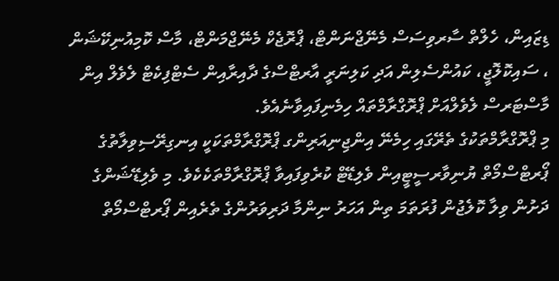ޑިޒައިން، ހެލްތް ސާރވިސަސް މެނޭޖްނަންޓް، ޕްރޮޖެކް މެނޭޖްމަންޓް، މާސް ކޮމިއުނިކޭޝަން ، ސައިކޮލޮޖީ، ކައުންސެލިން އަދި ކަލިނަރީ އާރޓްސްގެ ދާއިރާއިން ސެޓްފިކެޓް ލެވެލް އިން މާސްޓަރސް ލެވެލްއަށް ޕްރޮގްރާމްތައް ހިމެނިފައިވާނެއެވެ.
މި ޕްރޮގްރާމްތަކުގެ ތެރޭގައި ހިމެނޭ އިންޖިނިއަރިންގ ޕްރޮގްރާމްތަކަކީ އިނގިރޭސިވިލާތުގެ ޕޯރޓްސްމޯތް ޔުނިވާރސީޓީއިން ވެލިޑޭޓް ކުރެވިފައިވާ ޕްރޮގްރާމްތަކެކެވެ. މި ވެލިޑޭޝަންގެ ދަށުން ވިލާ ކޮލެޖުން ފުރަތަމަ ތިން އަހަރު ނިންމާ ދަރިވަރުންގެ ތެރެއިން ޕޯރޓްސްމޯތް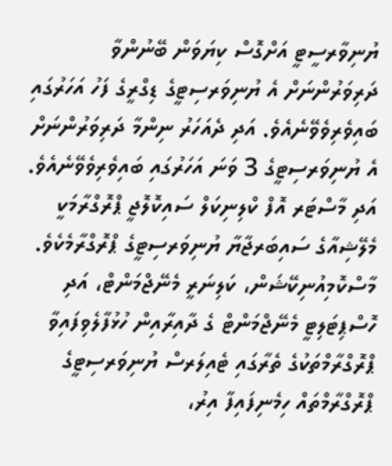ޔުނިވާރސީޓީ އަށްގޮސް ކިޔަވަން ބޭނުންވާ ދަރިވަރުންނަށް އެ ޔުނިވަރސިޓީގެ ޑިގްރީގެ ފަހު އަހަރުގައި ބައިވެރިވެވޭނެއެވެ. އަދި ދެއަހަރު ނިންމާ ދަރިވަރުންނަށް އެ ޔުނިވަރސިޓީގެ 3 ވަނަ އަހަރުގައި ބައިވެރިވެވޭނެއެވެ.
އަދި މާސްޓަރ އޮފް ކްލިނިކަލް ސައިކޮލޮޖީ ޕްރޮގްރާމަކީ މެލޭޝިއާގެ ސައިބަރޖާޔާ ޔުނިވަރސިޓީގެ ޕްރޮގްރާމެކެވެ. މާސްކޮމިއުނިކޭޝަން، ކަލިނަރީ މެނޭޖްމަންޓް، އަދި ހޮސްޕިޓަލިޓީ މެނޭޖްމަންޓް ގެ ދާއިރާއިން ހުޅުފާލެވިފައިވާ ޕްރޮގްރާމްތަކުގެ ތެރާގައި ޓެއިލަރސް ޔުނިވަރސިޓީގެ ޕްރޮގްރާމްތައް ހިމެނިފައިފާ އިރު،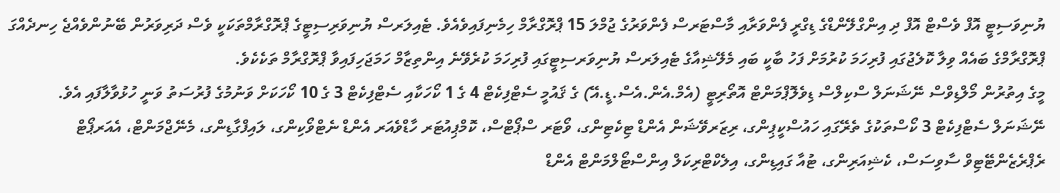ޔުނިވަސިޓީ އޮފް ވެސްޓް އޮފް ދި އިންގްލޭންޑްގެ ޑިގްރީ ފެންވަރާއި މާސްޓަރސް ފެންވަރުގެ ޖުމްލަ 15 ޕްރޮގްރާމް ހިމެނިފައިވެއެވެ. ޓެއިލަރސް ޔުނިވަރިސިޓީގެ ޕްރޮގްރާމްތަކަކީ ވެސް ދަރިވަރުން ބޭނުންވެއްޖެ ހިނދެއްގަ ޕްރޮގްރާމްގެ ބައެއް ވިލާ ކޮލެޖުގައި ފުރިހަމަ ކުރުމަށް ފަހު ބާކީ ބައި މެލޭޝިއާގެ ޓެއިލަރސް ޔުނިވަރސިޓީގައި ފުރިހަމަ ކުރެވޭނެ އިންތިޒާމް ހަމަޖަހިފައިވާ ޕްރޮގްރާމް ތަކެކެވެ.
މީގެ އިތުރުން މޯލްޑިވްސް ނޭޝަނަލް ސްކިލްސް ޑިވެލޮޕްމަންޓް އޮތޯރިޓީ (އެމް.އެން.އެސް.ޑީ.އޭ) ގެ ޤައުމީ ސެޓްފިކެޓް 4 ގެ 1 ކޯހަކާއި ސެޓްފިކެޓް 3 ގެ 10 ކޯހަކަށް ވަނުމުގެ ފުރުސަތު ވަނީ ހުޅުވާލާފައި އެވެ. ނޭޝަނަލް ސެޓްފިކެޓް 3 ކޯސްތަކުގެ ތެރޭގައި ހައުސްކީޕިންގ، ރިޒަރވޭޝަން އެންޑް ޓިކެޓިންގ، ވޯޓަރ ސްޕޯޓްސް، ކޮމްޕިއުޓަރ ހާޑްވެއަރ އެންޑް ނެޓްވޯކިންގ، ލައިފްގާޑިންގ، މެނޭޖްމަންޓް، އެއަރޕޯޓް ރެޕްރެޒެންޓޭޓިވް ސާވިސަސް، ކެޝިއަރިންގ، ޓުއާ ގައިޑިންގ، އިލެކްޓްރިކަލް އިންސްޓޯލްމަންޓް އެންޑް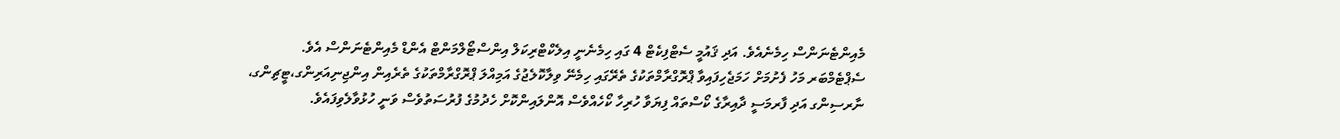މެއިންޓެނަންސް ހިމެނެއެވެ. އަދި ޤައުމީ ސެޓްފިކެޓް 4 ގައި ހިމެނެނީ އިލެކްޓްރިކަލް އިންސްޓޯލްމަންޓް އެންޑް މެއިންޓެނަންސް އެވެ.
ސެޕްޓެމްބަރ މަހު ފެށުމަށް ހަމަޖެހިފައިވާ ޕްރޮގްރާމްތަކުގެ ތެރޭގައި ހިމެނޭ ވިލާކޮލެޖުގެ އަމިއްލަ ޕްރޮގްރާމްތަކުގެ ތެރެއިން އިންޖިނިއަރިންގ،ޓީޗިންގ، ނާރސިންގ އަދި ފާރމަސީ ދާއިރާގެ ކޯސްތައް ފިޔަވާ ހުރިހާ ކޯހެއްވެސް އޮންލައިންކޮށް ހެދުމުގެ ފުރުސަތުވެސް ވަނީ ހުޅުވާލެވިފައެވެ.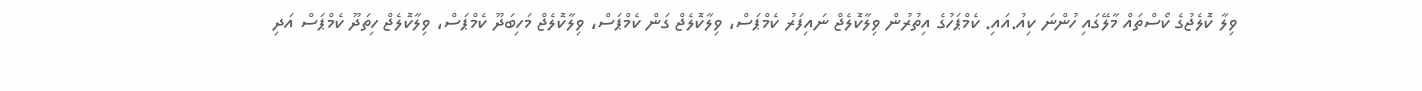ވިލާ ކޮލެޖުގެ ކޯސްތައް މާލޭގައި ހުންނަ ކިއު.އައި. ކެމްޕަހުގެ އިތުރުން ވިލާކޮލެޖް ނައިފަރު ކެމްޕަސް، ވިލާކޮލެޖް ގަން ކެމްޕަސް، ވިލާކޮލެޖް މަހިބަދޫ ކެމްޕަސް، ވިލާކޮލެޖް ހިތަދޫ ކެމްޕަސް އަދި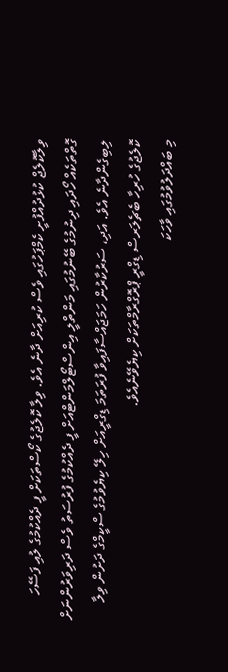ވިލާކޮލެޖް ކުޅުދުއްފުށީ ކެމްޕަހުގައި ވެސް ކުރިއަށް ދާނެ އެވެ. ވިލާ ކޮލެޖުގެ ކޯސްތަކަށް ފީ ދެއްކުމުގެ ލުއި ފަސޭހަ ގޮތްތަކެއް ހޯދައި ދިނުމުގެ ބޭނުމުގައި މަންތްލީ އިންސްޓޯލްމަންޓްއަށް ފީ ދެއްކުމުގެ ފުރުސަތު ވެސް ދަރިވަރުންނަށް ލިބިގެންދާނެ އެވެ. އަދި، ސަރުކާރުން ހަމަޖައްސާފައިވާ ފުރަތަމަ ޑިގްރީއަށް ހިލޭ ކިޔެވުމުގެ ސްކީމްގެ ދަށުން ވިލާ ކޮލެޖުގެ ހުރިހާ ބެޗެލަރސް ޑިގްރީ ޕްރޮގްރާމްތަކަށް ކިޔެވޭނެއެވެ.
މި ބައްދަލުވުމުގައި ވާހަކަ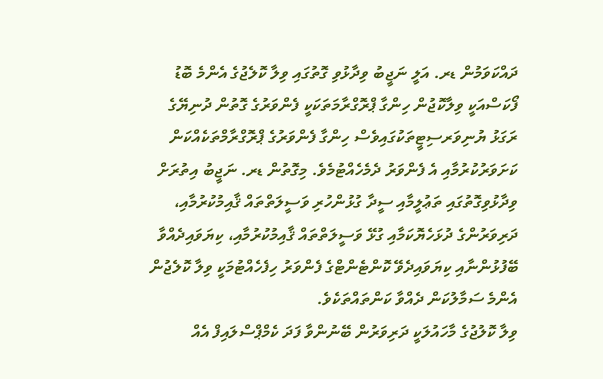ދައްކަވަމުން ޑރ. އަލީ ނަޖީބު ވިދާޅުވި ގޮތުގައި ވިލާ ކޮލެޖުގެ އެންމެ ބޮޑު ފޯކަސްއަކީ ވިލާކޮޖުން ހިންގާ ޕްރޮގްރާމަތަކަކީ ފެންވަރުގެ ގޮތުން ދުނިޔޭގެ ރަގަޅު ޔުނިވަރސިޓީތަކުގައިވެސް ހިންގާ ފެންވަރުގެ ޕްރޮގްރާމްތަކެއްކަން ކަށަވަރުކުރުމާއި އެ ފެންވަރު ދެމެހެއްޓުމެވެ. މިގޮތުން ޑރ. ނަޖީބު އިތުރަށް ވިދާޅުވިގޮތުގައި ތަޢުލީމާއި ސީދާ ގުޅުންހުރި ވަސީލަތްތައް ޤާއިމުކުރުމާއި، ދަރިވަރުންގެ ދުޅަހެޔޮކަމާއި ގުޅޭ ވަސީލަތްތައް ޤާއިމުކުރުމާއި، ކިޔަވައިދެއްވާ ބޭފުޅުންނާއި ކިޔަވައިދެވޭ ކޮންޓެންޓްގެ ފެންވަރު ހިފެހެއްޓުމަކީ ވިލާ ކޮލެޖުން އެންމެ ސަމާލުކަން ދެއްވާ ކަންތައްތަކެވެ.
ވިލާ ކޮލުޖުގެ މާހައުލަކީ ދަރިވަރުން ބޭނުންވާ ފަދަ ކެމްޕްސްލައިފް އެއް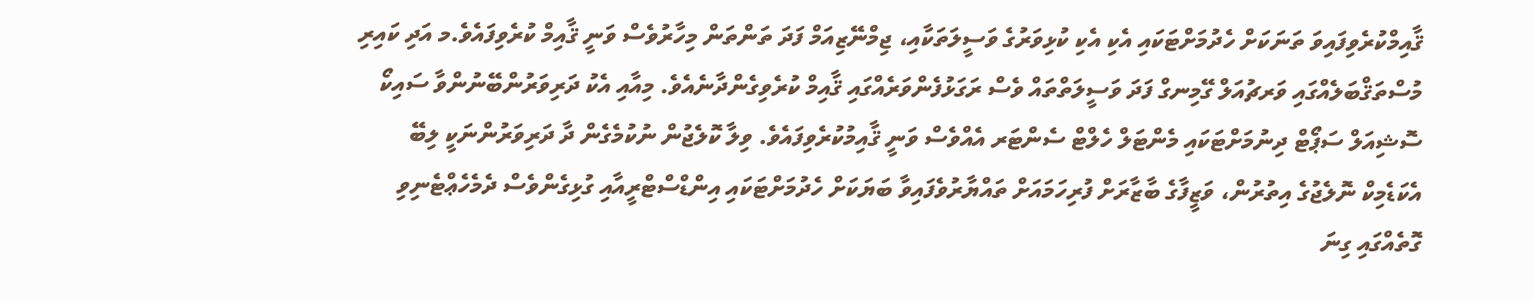ޤާއިމްކުރެވިފައިވަ ތަނަކަށް ހެދުމަށްޓަކައި އެކި އެކި ކުޅިވަރުގެ ވަސީލަތަކާއި، ޖިމްނޭޒިއަމް ފަދަ ތަންތަން މިހާރުވެސް ވަނީ ޤާއިމް ކުރެވިފައެވެ.މ އަދި ކައިރި މުސްތަޤްބަލެއްގައި ވަރޗުއަލް ގޭމިނގް ފަދަ ވަސީލަތްތައް ވެސް ރަގަޅުފެންވަރެއްގައި ޤާއިމް ކުރެވިގެންދާނެއެވެ. މިއާއި އެކު ދަރިވަރުންބޭނުންވާ ސައިކޯ ސޮޝިއަލް ސަޕޯޓް ދިނުމަށްޓަކައި މެންޓަލް ހެލްޓް ސެންޓަރ އެއްވެސް ވަނީ ޤާއިމުކުރެވިފައެވެ. ވިލާ ކޮލެޖުން ނުކުމެގެން ދާ ދަރިވަރުންނަކީ ލިބޭ އެކަޑެމިކް ނޮލެޖުގެ އިތުރުން، ވަޒީފާގެ ބާޒާރަށް ފުރިހަމައަށް ތައްޔާރުވެފައިވާ ބަޔަކަށް ހެދުމަށްޓަކައި އިންޑްސްޓްރީއާއި ގުޅިގެންވެސް ދެމެހެޢްޓެނިވި ގޮތެއްގައި ގިނަ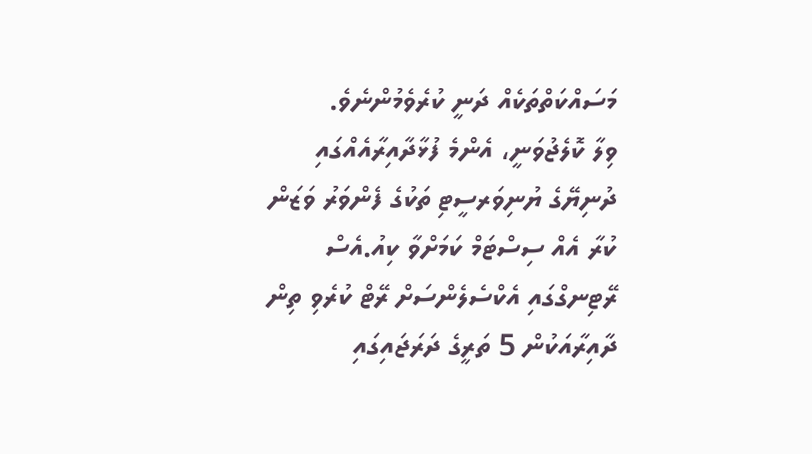މަސައްކަތްތަކެއް ދަނީ ކުރެވެމުންނެވެ.
ވިލާ ކޮލެޖުވަނީ، އެންމެ ފުޅާދާއިރާއެއްގައި ދުނިޔޭގެ ޔުނިވަރސީޓި ތަކުގެ ފެންވަރު ވަޒަން ކުރާ އެއް ސިސްޓަމް ކަމަށްވާ ކިއު.އެސް ރޭޓިނގްގައި އެކްސެލެންސަށް ރޭޓް ކުރެވި ތިން ދާއިރާއަކުން 5 ތަރީގެ ދަރަޖައިގައި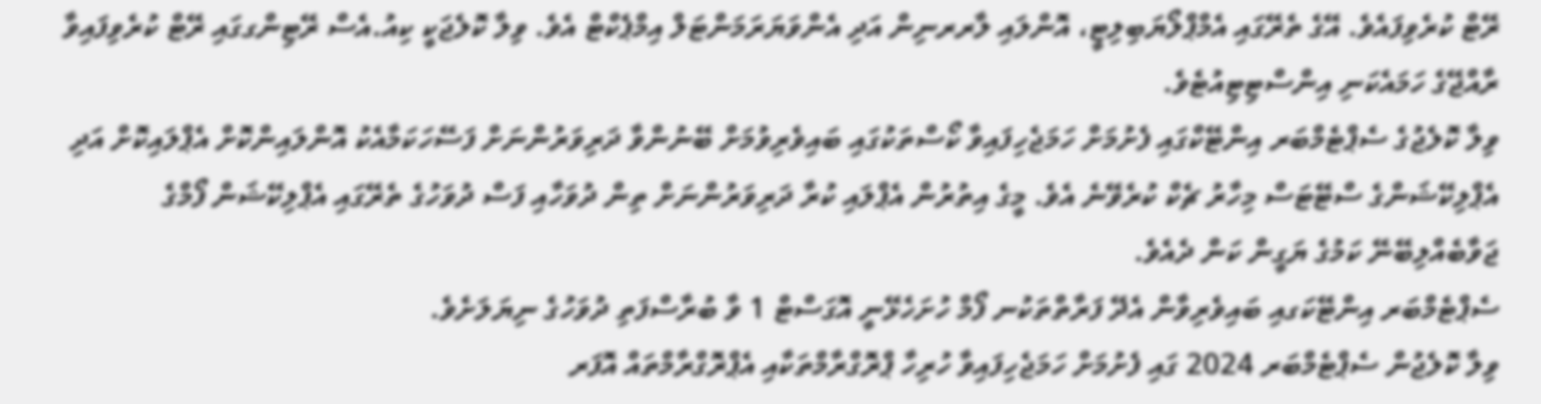ރޭޓް ކުރެވިފައެވެ. އޭގެ ތެރޭގައި އެމްޕްލޯޔަބިލިޓީ، އޮންލައި ލާރރނިން އަދި އެންވަޔަރަމަންޓަލް އިމްޕެކްޓް އެވެ. ވިލާ ކޮލެޖަކީ ކިއު.އެސް ރޭޓިންގގައި ރޭޓް ކުރެވިފައިވާ ރާއްޖޭގެ ހަމައެކަނި އިންސްޓިޓިއުޓެވެ.
ވިލާ ކޮލެޖުގެ ސެޕްޓެމްބަރ އިންޓޭކްގައި ފެށުމަށް ހަމަޖެހިފައިވާ ކޯސްތަކުގައި ބައިވެރިވުމަށް ބޭނުންވާ ދަރިވަރުންނަށް ފަސޭހަކަމާއެކު އޮންލައިންކޮށް އެޕްލައިކޮށް އަދި އެޕްލިކޭޝަންގެ ސްޓޭޓަސް މިހާރު ޗެކް ކުރެވޭނެ އެވެ. މީގެ އިތުރުން އެޕްލައި ކުރާ ދަރިވަރުންނަށް ތިން ދުވަހާއި ފަސް ދުވަހުގެ ތެރޭގައި އެޕްލިކޭޝަން ފޯމްގެ ޖަވާބެއްލިބޭނޭ ކަމުގެ ޔަގީން ކަން ދެއެވެ.
ސެޕްޓެމްބަރ އިންޓޭކަގއި ބައިވެރިވާން އެދޭ ފަރާތްތަކުނ ފޯމް ހުށަހެޅޭނީ އޮގަސްޓް 1 ވާ ބުރާސްފަތި ދުވަހުގެ ނިޔަލަށެވެ.
ވިލާ ކޮލެޖުން ސެޕްޓެމްބަރ 2024 ގައި ފެށުމަށް ހަމަޖެހިފައިވާ ހުރިހާ ޕްރޮގްރާމްތަކާއި އެޕްރޮގްރާމްތައް އޮފަރ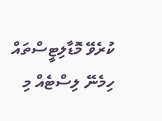ކުރެވޭ މޮޑާލިޓީސްތައް ހިމެނޭ ލިސްޓެއް މި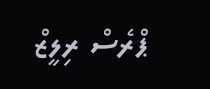ޕްރެސް ރިލީޒް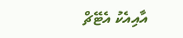އާއިއެކު އެޓޭޗް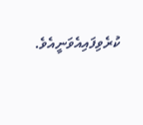ކުރެވިފައިއެވަނީއެވެ.